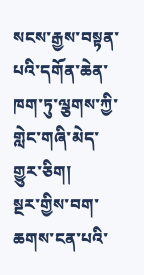སངས་རྒྱས་བསྟན་པའི་དགོན་ཆེན་ཁག་ཏུ་ལྕགས་ཀྱི་གླེང་གཞི་མེད་གྱུར་ཅིག།
སྔར་གྱིས་བག་ཆགས་ངན་པའི་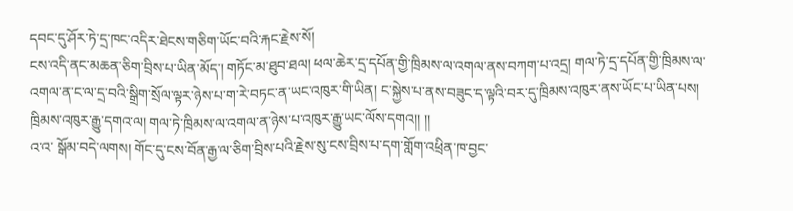དབང་དུ་ཤོར་ཏེ་དྲ་ཁང་འདིར་ཐེངས་གཅིག་ཡོང་བའི་རྐང་རྗེས་སོ།
ངས་འདི་ནང་མཆན་ཅིག་བྲིས་པ་ཡིན་མོད་། གཏོང་མ་ཐུབ་ཐལ། ཕལ་ཆེར་དྲ་དཔོན་གྱི་ཁྲིམས་ལ་འགལ་ནས་བཀག་པ་འདྲ། གལ་ཏེ་དྲ་དཔོན་གྱི་ཁྲིམས་ལ་འགལ་ན་ང་ལ་དྲ་བའི་སྒྲིག་སྲོལ་ལྟར་ཉེས་པ་ག་རེ་བཏང་ན་ཡང་འཁུར་གི་ཡིན། ང་སྐྱེས་པ་ནས་བཟུང་ད་ལྟའི་བར་དུ་ཁྲིམས་འཁུར་ནས་ཡོང་པ་ཡིན་པས། ཁྲིམས་འཁུར་རྒྱུ་དགའ་ལ། གལ་ཏེ་ཁྲིམས་ལ་འགལ་ན་ཉེས་པ་འཁུར་རྒྱུ་ཡང་ལོས་དགའ།། །།
འ་འ་ སྒོམ་བདེ་ལགས། གོང་དུ་ངས་བོན་རྒྱ་ལ་ཅིག་བྲིས་པའི་རྗེས་སུ་ངས་བྲིས་པ་དག་གློག་འཕྲིན་ཁ་བྱང་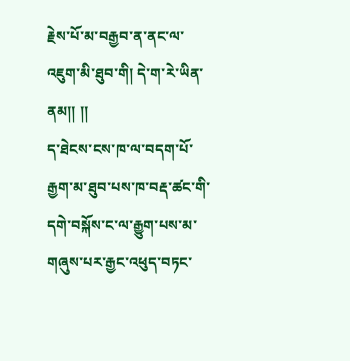རྗེས་པོ་མ་བརྒྱབ་ན་ནང་ལ་འཇུག་མི་ཐུབ་གི། དེ་ག་རེ་ཡིན་ནམ།། །།
ད་ཐེངས་ངས་ཁ་ལ་བདག་པོ་རྒྱག་མ་ཐུབ་པས་ཁ་བརྡ་ཚང་གི་དགེ་བསྐོས་ང་ལ་རྒྱུག་པས་མ་གཞུས་པར་རྒྱང་འཕུད་བཏང་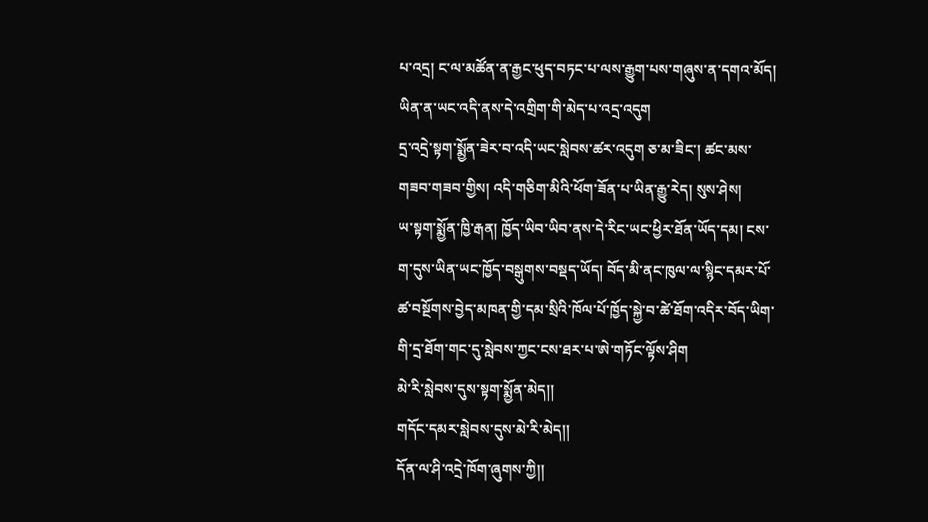པ་འདྲ། ང་ལ་མཚོན་ན་རྒྱང་ཕུད་བཏང་པ་ལས་རྒྱུག་པས་གཞུས་ན་དགའ་མོད། ཡིན་ན་ཡང་འདི་ནས་དེ་འགྲིག་གི་མེད་པ་འདྲ་འདུག
དྲ་འདྲེ་སྟག་སྨྱོན་ཟེར་བ་འདི་ཡང་སླེབས་ཚར་འདུག ཅ་མ་ཟིང་། ཚང་མས་གཟབ་གཟབ་གྱིས། འདི་གཅིག་མིའི་ཕོག་ཟོན་པ་ཡིན་རྒྱུ་རེད། སུས་ཤེས།
ཡ་སྟག་སྨྱོན་ཁྱི་རྒན། ཁྱོད་ཡིབ་ཡིབ་ནས་དེ་རིང་ཡང་ཕྱིར་ཐོན་ཡོད་དམ། ངས་ག་དུས་ཡིན་ཡང་ཁྱོད་བསྒུགས་བསྡད་ཡོད། བོད་མི་ནང་ཁུལ་ལ་སྙིང་དམར་པོ་ཚ་བསྔོགས་བྱེད་མཁན་གྱི་དམ་སྲིའི་ཁོལ་པོ་ཁྱོད་སྐྱེ་བ་ཚེ་ཐོག་འདིར་བོད་ཡིག་གི་དྲ་ཐོག་གང་དུ་སླེབས་ཀྱང་ངས་ཐར་པ་ཨེ་གཏོང་ལྟོས་ཤིག
མེ་རི་སླེབས་དུས་སྟག་སྨྱོན་མེད།།
གདོང་དམར་སླེབས་དུས་མེ་རི་མེད།།
དོན་ལ་ཤི་འདྲེ་ཁོག་ཞུགས་ཀྱི།།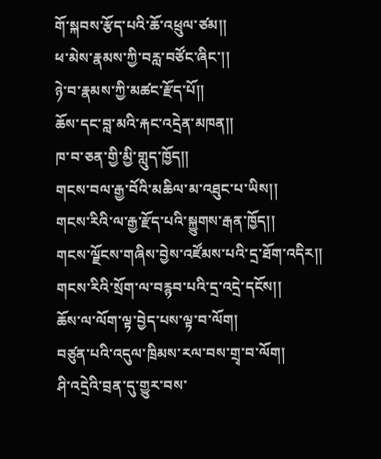གོ་སྐབས་རྩོད་པའི་ཆོ་འཕྲུལ་ཙམ།།
ཕ་མེས་རྣམས་ཀྱི་བརླ་བཙོང་ཞིང་།།
ཉེ་བ་རྣམས་ཀྱི་མཚང་རྫོད་པོ།།
ཆོས་དང་བླ་མའི་རྐང་འདྲེན་མཁན།།
ཁ་བ་ཅན་གྱི་མྱི་གླུད་ཁྱོད།།
གངས་བལ་རྒྱ་བོའི་མཆིལ་མ་འཐུང་པ་ཡིས།།
གངས་རིའི་ལ་རྒྱ་རྫོད་པའི་སྐྱུགས་རྒན་ཁྱོད།།
གངས་ལྗོངས་གཞིས་བྱེས་འཛོམས་པའི་དྲ་ཐོག་འདིར།།
གངས་རིའི་སྲོག་ལ་བརྙབ་པའི་དྲ་འདྲེ་དངོས།།
ཆོས་ལ་ལོག་ལྟ་བྱེད་པས་ལྟ་བ་ལོག།
བཙུན་པའི་འདུལ་ཁྲིམས་རལ་བས་གྲྭ་བ་ལོག།
ཤི་འདྲེའི་བྲན་དུ་གྱུར་བས་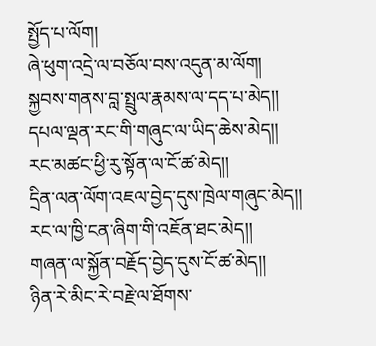སྤྱོད་པ་ལོག།
ཞེ་ཕུག་འདྲེ་ལ་བཅོལ་བས་འདུན་མ་ལོག།
སྐྱབས་གནས་བླ་སྤྲུལ་རྣམས་ལ་དད་པ་མེད།།
དཔལ་ལྡན་རང་གི་གཞུང་ལ་ཡིད་ཆེས་མེད།།
རང་མཚང་ཕྱི་རུ་སྟོན་ལ་ངོ་ཚ་མེད།།
དྲིན་ལན་ལོག་འཇལ་བྱེད་དུས་ཁྲེལ་གཞུང་མེད།།
རང་ལ་ཁྱི་ངན་ཞིག་གི་འཇོན་ཐང་མེད།།
གཞན་ལ་སྐྱོན་བརྗོད་བྱེད་དུས་ངོ་ཚ་མེད།།
ཉིན་རེ་མིང་རེ་བརྗེ་ལ་ཐོགས་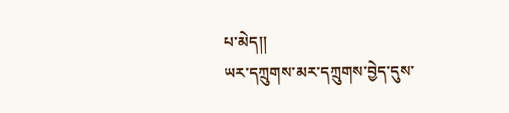པ་མེད།།
ཡར་དཀྲུགས་མར་དཀྲུགས་བྱེད་དུས་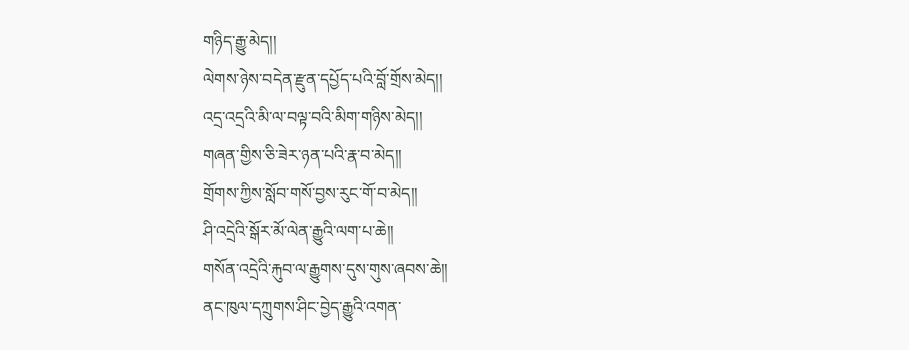གཉིད་རྒྱུ་མེད།།
ལེགས་ཉེས་བདེན་རྫུན་དཔྱོད་པའི་བློ་གྲོས་མེད།།
འདྲ་འདྲའི་མི་ལ་བལྟ་བའི་མིག་གཉིས་མེད།།
གཞན་གྱིས་ཅི་ཟེར་ཉན་པའི་རྣ་བ་མེད།།
གྲོགས་ཀྱིས་སློབ་གསོ་བྱས་རུང་གོ་བ་མེད།།
ཤི་འདྲེའི་སྒོར་མོ་ལེན་རྒྱུའི་ལག་པ་ཆེ།།
གསོན་འདྲེའི་རྐུབ་ལ་རྒྱུགས་དུས་གུས་ཞབས་ཆེ།།
ནང་ཁུལ་དཀྲུགས་ཤིང་བྱེད་རྒྱུའི་འགན་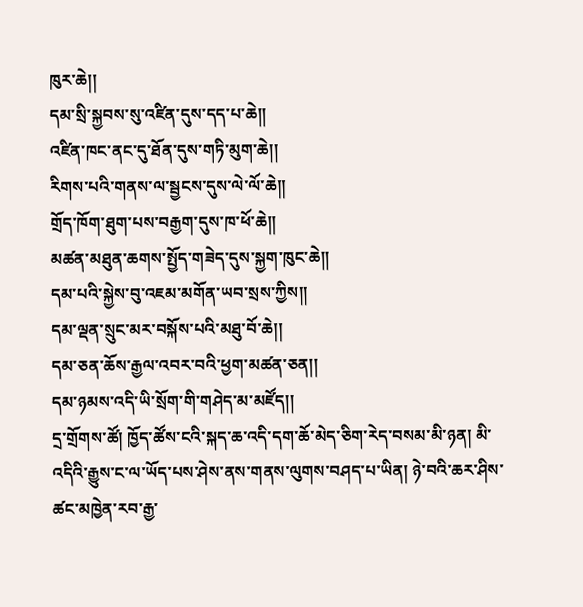ཁུར་ཆེ།།
དམ་སྲི་སྐྱབས་སུ་འཛིན་དུས་དད་པ་ཆེ།།
འཛིན་ཁང་ནང་དུ་ཐོན་དུས་གཏི་མུག་ཆེ།།
རིགས་པའི་གནས་ལ་སྦྱངས་དུས་ལེ་ལོ་ཆེ།།
གྲོད་ཁོག་ཐུག་པས་བརྒྱག་དུས་ཁ་ཕོ་ཆེ།།
མཚན་མཐུན་ཆགས་སྤྱོད་གཟེད་དུས་སྐྱག་ཁུང་ཆེ།།
དམ་པའི་སྐྱེས་བུ་འཇམ་མགོན་ཡབ་སྲས་ཀྱིས།།
དམ་ལྡན་སྲུང་མར་བསྐོས་པའི་མཐུ་བོ་ཆེ།།
དམ་ཅན་ཆོས་རྒྱལ་འབར་བའི་ཕྱག་མཚན་ཅན།།
དམ་ཉམས་འདི་ཡི་སྲོག་གི་གཤེད་མ་མཛོད།།
དྲ་གྲོགས་ཚོ། ཁྱོད་ཚོས་ངའི་སྐད་ཆ་འདི་དག་ཆོ་མེད་ཅིག་རེད་བསམ་མི་ཉན། མི་འདིའི་རྒྱུས་ང་ལ་ཡོད་པས་ཤེས་ནས་གནས་ལུགས་བཤད་པ་ཡིན། ཉེ་བའི་ཆར་ཤིས་ཚང་མཁྱེན་རབ་རྒྱ་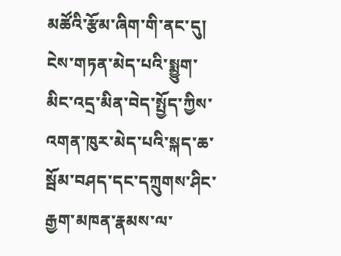མཚོའི་རྩོམ་ཞིག་གི་ནང་དུ། ངེས་གཏན་མེད་པའི་སྨྱུག་མིང་འདྲ་མིན་བེད་སྤྱོད་ཀྱིས་འགན་ཁུར་མེད་པའི་སྐད་ཆ་སྦོམ་བཤད་དང་དཀྲུགས་ཤིང་རྒྱག་མཁན་རྣམས་ལ་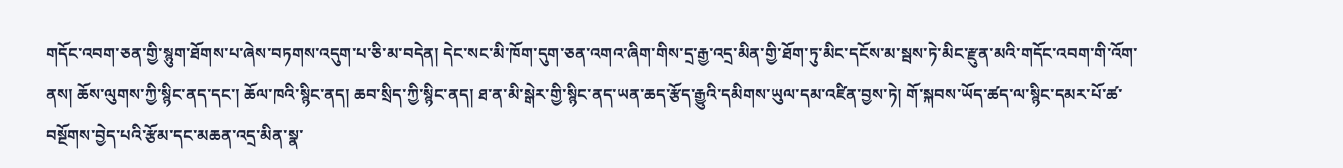གདོང་འབག་ཅན་གྱི་སྙུག་ཐོགས་པ་ཞེས་བཏགས་འདུག་པ་ཅི་མ་བདེན། དེང་སང་མི་ཁོག་དུག་ཅན་འགའ་ཞིག་གིས་དྲ་རྒྱ་འདྲ་མིན་གྱི་ཐོག་ཏུ་མིང་དངོས་མ་སྦས་ཏེ་མིང་རྫུན་མའི་གདོང་འབག་གི་འོག་ནས། ཆོས་ལུགས་ཀྱི་སྙིང་ནད་དང་། ཆོལ་ཁའི་སྙིང་ནད། ཆབ་སྲིད་ཀྱི་སྙིང་ནད། ཐ་ན་མི་སྒེར་གྱི་སྙིང་ནད་ཡན་ཆད་རྩོད་རྒྱུའི་དམིགས་ཡུལ་དམ་འཛིན་བྱས་ཏེ། གོ་སྐབས་ཡོད་ཚད་ལ་སྙིང་དམར་པོ་ཚ་བསྔོགས་བྱེད་པའི་རྩོམ་དང་མཆན་འདྲ་མིན་སྣ་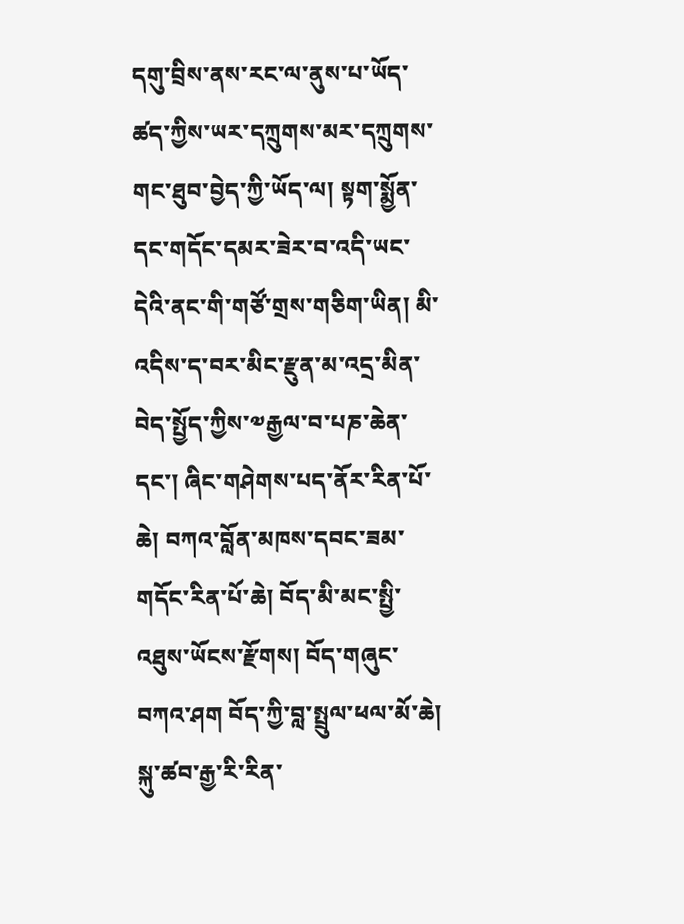དགུ་བྲིས་ནས་རང་ལ་ནུས་པ་ཡོད་ཚད་ཀྱིས་ཡར་དཀྲུགས་མར་དཀྲུགས་གང་ཐུབ་བྱེད་ཀྱི་ཡོད་ལ། སྟག་སྨྱོན་དང་གདོང་དམར་ཟེར་བ་འདི་ཡང་དེའི་ནང་གི་གཙོ་གྲས་གཅིག་ཡིན། མི་འདིས་ད་བར་མིང་རྫུན་མ་འདྲ་མིན་བེད་སྤྱོད་ཀྱིས་༧རྒྱལ་བ་པཎ་ཆེན་དང་། ཞིང་གཤེགས་པད་ནོར་རིན་པོ་ཆེ། བཀའ་བློན་མཁས་དབང་ཟམ་གདོང་རིན་པོ་ཆེ། བོད་མི་མང་སྤྱི་འཐུས་ཡོངས་རྫོགས། བོད་གཞུང་བཀའ་ཤག བོད་ཀྱི་བླ་སྤྲུལ་ཕལ་མོ་ཆེ། སྐུ་ཚབ་རྒྱ་རི་རིན་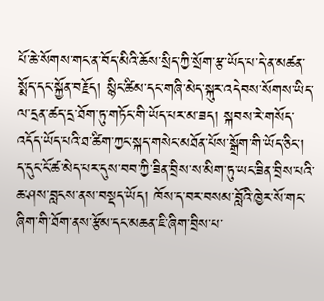པོ་ཆེ་སོགས་གང་ན་བོད་མིའི་ཆོས་སྲིད་ཀྱི་སྲོག་རྩ་ཡོད་པ་དེ་ན་མཚན་སྨོད་དང་སྐྱོན་བརྗོད། སྙིང་ཚིམ་དང་གཞི་མེད་སྐུར་འདེབས་སོགས་ཡིད་ལ་དྲན་ཚད་དྲ་ཐོག་ཏུ་གཏོང་གི་ཡོད་པར་མ་ཟད། སྐབས་རེ་གསོད་འདོད་ཡོད་པའི་ཐ་ཚིག་ཀྱང་སྐད་གསེང་མཐོན་པོས་སྒྲོག་གི་ཡོད་ཅིང་། ད་དུང་ངོ་ཚ་མེད་པར་དུས་བབ་ཀྱི་ཟིན་བྲིས་ས་མིག་ཏུ་ཡང་ཟིན་བྲིས་པའི་ཆ་ཤས་བླངས་ནས་བསྡད་ཡོད། ཁོས་ད་བར་བསམ་བློའི་ཁྱེར་སོ་གང་ཞིག་གི་ཐོག་ནས་རྩོམ་དང་མཆན་ཇི་ཞིག་བྲིས་པ་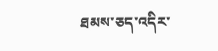ཐམས་ཅད་འདིར་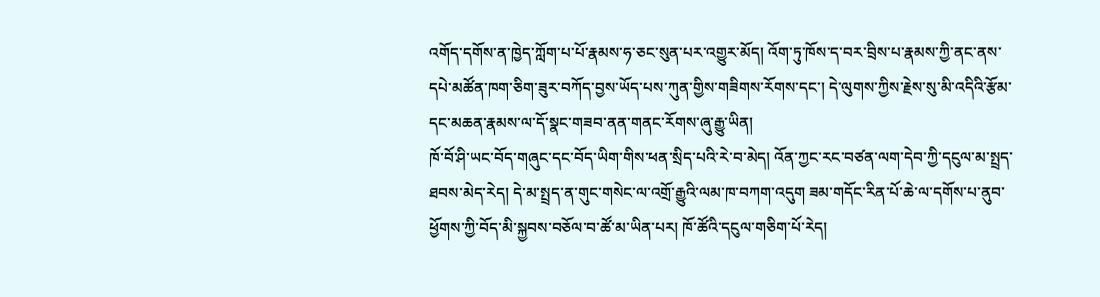འགོད་དགོས་ན་ཁྱེད་ཀློག་པ་པོ་རྣམས་ཧ་ཅང་སུན་པར་འགྱུར་མོད། འོག་ཏུ་ཁོས་ད་བར་བྲིས་པ་རྣམས་ཀྱི་ནང་ནས་དཔེ་མཚོན་ཁག་ཅིག་ཟུར་བཀོད་བྱས་ཡོད་པས་ཀུན་གྱིས་གཟིགས་རོགས་དང་། དེ་ལུགས་ཀྱིས་རྗེས་སུ་མི་འདིའི་རྩོམ་དང་མཆན་རྣམས་ལ་དོ་སྣང་གཟབ་ནན་གནང་རོགས་ཞུ་རྒྱུ་ཡིན།
ཁོ་བོ་ཤི་ཡང་བོད་གཞུང་དང་བོད་ཡིག་གིས་ཕན་སྲིད་པའི་རེ་བ་མེད། འོན་ཀྱང་རང་བཙན་ལག་དེབ་ཀྱི་དངུལ་མ་སྤྲད་ཐབས་མེད་རེད། དེ་མ་སྤྲད་ན་གུང་གསེང་ལ་འགྲོ་རྒྱུའི་ལམ་ཁ་བཀག་འདུག ཟམ་གདོང་རིན་པོ་ཆེ་ལ་དགོས་པ་ནུབ་ཕྱོགས་ཀྱི་བོད་མི་སྐྱབས་བཅོལ་བ་ཚོ་མ་ཡིན་པར། ཁོ་ཚོའི་དངུལ་གཅིག་པོ་རེད།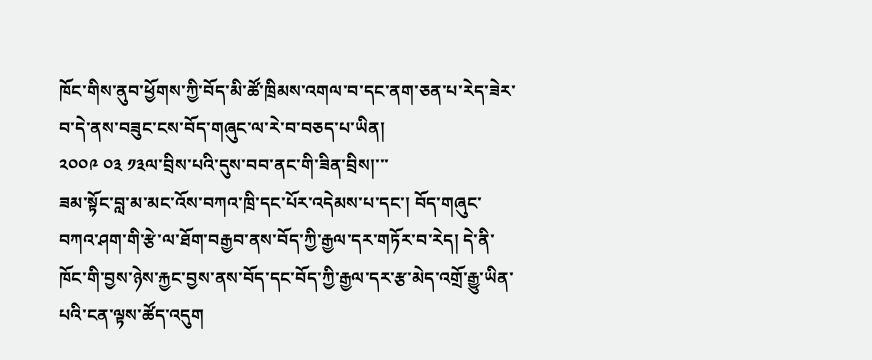ཁོང་གིས་ནུབ་ཕྱོགས་ཀྱི་བོད་མི་ཚོ་ཁྲིམས་འགལ་བ་དང་ནག་ཅན་པ་རེད་ཟེར་བ་དེ་ནས་བཟུང་ངས་བོད་གཞུང་ལ་རེ་བ་བཅད་པ་ཡིན།
༢༠༠༩ ༠༣ ༡༣ལ་བྲིས་པའི་དུས་བབ་ནང་གི་ཟིན་བྲིས།་་་
ཟམ་སྟོང་བླ་མ་མང་འོས་བཀའ་ཁྲི་དང་པོར་འདེམས་པ་དང་། བོད་གཞུང་བཀའ་ཤག་གི་རྩེ་ལ་ཐོག་བརྒྱབ་ནས་བོད་ཀྱི་རྒྱལ་དར་གཏོར་བ་རེད། དེ་ནི་ཁོང་གི་བྱས་ཉེས་རྐྱང་བྱས་ནས་བོད་དང་བོད་ཀྱི་རྒྱལ་དར་རྩ་མེད་འགྲོ་རྒྱུ་ཡིན་པའི་ངན་ལྟས་ཚོད་འདུག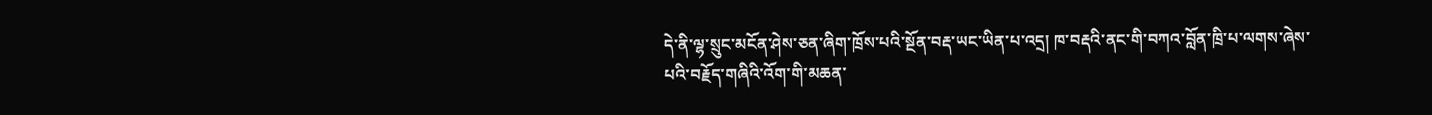དེ་ནི་ལྷ་སྲུང་མངོན་ཤེས་ཅན་ཞིག་ཁྲོས་པའི་སྔོན་བརྡ་ཡང་ཡིན་པ་འདྲ། ཁ་བརྡའི་ནང་གི་བཀའ་བློན་ཁྲི་པ་ལགས་ཞེས་པའི་བརྗོད་གཞིའི་འོག་གི་མཆན་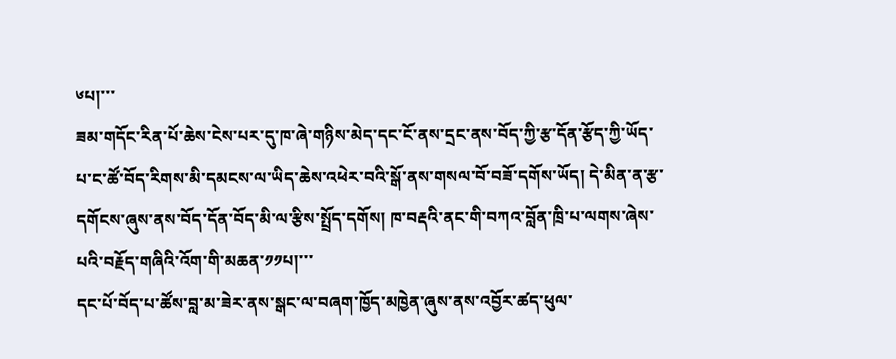༦པ།་་་
ཟམ་གདོང་རིན་པོ་ཆེས་ངེས་པར་དུ་ཁ་ཞེ་གཉིས་མེད་དང་ངོ་ནས་དྲང་ནས་བོད་ཀྱི་རྩ་དོན་རྩོད་ཀྱི་ཡོད་པ་ང་ཚོ་བོད་རིགས་མི་དམངས་ལ་ཡིད་ཆེས་འཕེར་བའི་སྒོ་ནས་གསལ་བོ་བཟོ་དགོས་ཡོད། དེ་མིན་ན་རྩ་དགོངས་ཞུས་ནས་བོད་དོན་བོད་མི་ལ་རྩིས་སྤྲོད་དགོས། ཁ་བརྡའི་ནང་གི་བཀའ་བློན་ཁྲི་པ་ལགས་ཞེས་པའི་བརྗོད་གཞིའི་འོག་གི་མཆན་༡༡པ།་་་
དང་པོ་བོད་པ་ཚོས་བླ་མ་ཟེར་ནས་སྒང་ལ་བཞག་ཁྱོད་མཁྱེན་ཞུས་ནས་འབྱོར་ཚད་ཕུལ་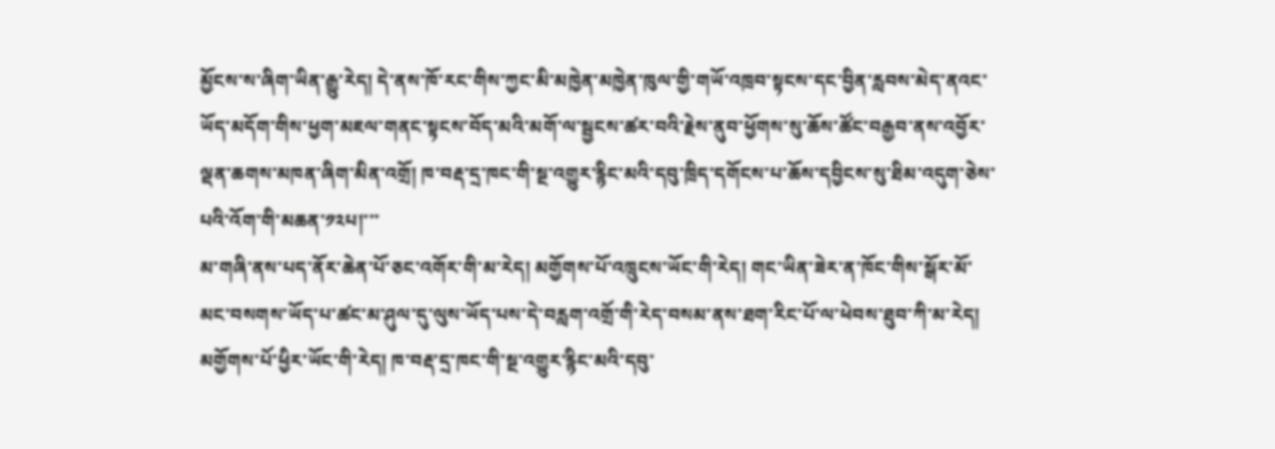མྱོངས་ས་ཞིག་ཡིན་རྒྱུ་རེད། དེ་ནས་ཁོ་རང་གིས་ཀྱང་མི་མཁྱེན་མཁྱེན་ཁུལ་གྱི་གཡོ་འཁྲབ་སྟངས་དང་བྱིན་རླབས་མེད་ནའང་ཡོད་མདོག་གིས་ཕྱག་མཇལ་གནང་སྟངས་བོད་མའི་མགོ་ལ་སྦྱངས་ཚར་བའི་རྗེས་ནུབ་ཕྱོགས་སུ་ཆོས་ཚོང་བརྒྱབ་ནས་འབྱོར་ལྡན་ཆགས་མཁན་ཞིག་མིན་འགྲོ། ཁ་བརྡ་དྲ་ཁང་གི་སྔ་འགྱུར་རྙིང་མའི་དབུ་ཁྲིད་དགོངས་པ་ཆོས་དབྱིངས་སུ་ཐིམ་འདུག་ཅེས་པའི་འོག་གི་མཆན་༡༢པ།་་་
མ་གཞི་ནས་པད་ནོར་ཆེན་པོ་ཅང་འགོར་གི་མ་རེད། མགྱོགས་པོ་འཁྲུངས་ཡོང་གི་རེད། གང་ཡིན་ཟེར་ན་ཁོང་གིས་སྒོར་མོ་མང་བསགས་ཡོད་པ་ཚང་མ་ཤུལ་དུ་ལུས་ཡོད་པས་དེ་བརླག་འགྲོ་གི་རེད་བསམ་ནས་ཐག་རིང་པོ་ལ་ཕེབས་ཐུབ་ཀི་མ་རེད། མགྱོགས་པོ་ཕྱིར་ཡོང་གི་རེད། ཁ་བརྡ་དྲ་ཁང་གི་སྔ་འགྱུར་རྙིང་མའི་དབུ་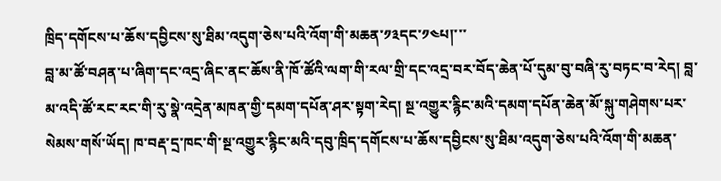ཁྲིད་དགོངས་པ་ཆོས་དབྱིངས་སུ་ཐིམ་འདུག་ཅེས་པའི་འོག་གི་མཆན་༡༣དང་༡༤པ།་་་
བླ་མ་ཚོ་བཤན་པ་ཞིག་དང་འདྲ་ཞིང་ནང་ཆོས་ནི་ཁོ་ཚོའི་ལག་གི་རལ་གྲི་དང་འདྲ་བར་བོད་ཆེན་པོ་དུམ་བུ་བཞི་རུ་བཏང་བ་རེད། བླ་མ་འདི་ཚོ་རང་རང་གི་རུ་སྣེ་འདྲེན་མཁན་གྱི་དམག་དཔོན་ཤར་སྟག་རེད། སྔ་འགྱུར་རྙིང་མའི་དམག་དཔོན་ཆེན་མོ་སྐུ་གཤེགས་པར་སེམས་གསོ་ཡོད། ཁ་བརྡ་དྲ་ཁང་གི་སྔ་འགྱུར་རྙིང་མའི་དབུ་ཁྲིད་དགོངས་པ་ཆོས་དབྱིངས་སུ་ཐིམ་འདུག་ཅེས་པའི་འོག་གི་མཆན་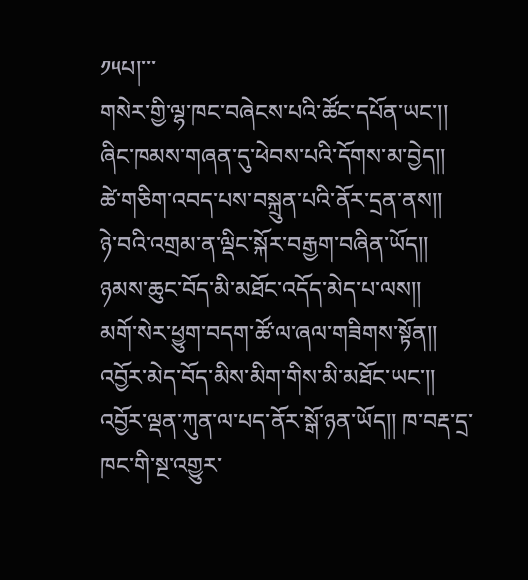༡༥པ།་་་
གསེར་གྱི་ལྷ་ཁང་བཞེངས་པའི་ཚོང་དཔོན་ཡང་།།
ཞིང་ཁམས་གཞན་དུ་ཕེབས་པའི་དོགས་མ་བྱེད།།
ཚེ་གཅིག་འབད་པས་བསྐྲུན་པའི་ནོར་དྲན་ནས།།
ཉེ་བའི་འགྲམ་ན་ལྡིང་སྐོར་བརྒྱག་བཞིན་ཡོད།།
ཉམས་ཆུང་བོད་མི་མཐོང་འདོད་མེད་པ་ལས།།
མགོ་སེར་ཕྱུག་བདག་ཚོ་ལ་ཞལ་གཟིགས་སྟོན།།
འབྱོར་མེད་བོད་མིས་མིག་གིས་མི་མཐོང་ཡང་།།
འབྱོར་ལྡན་ཀུན་ལ་པད་ནོར་སྒོ་ཉན་ཡོད།། ཁ་བརྡ་དྲ་ཁང་གི་སྔ་འགྱུར་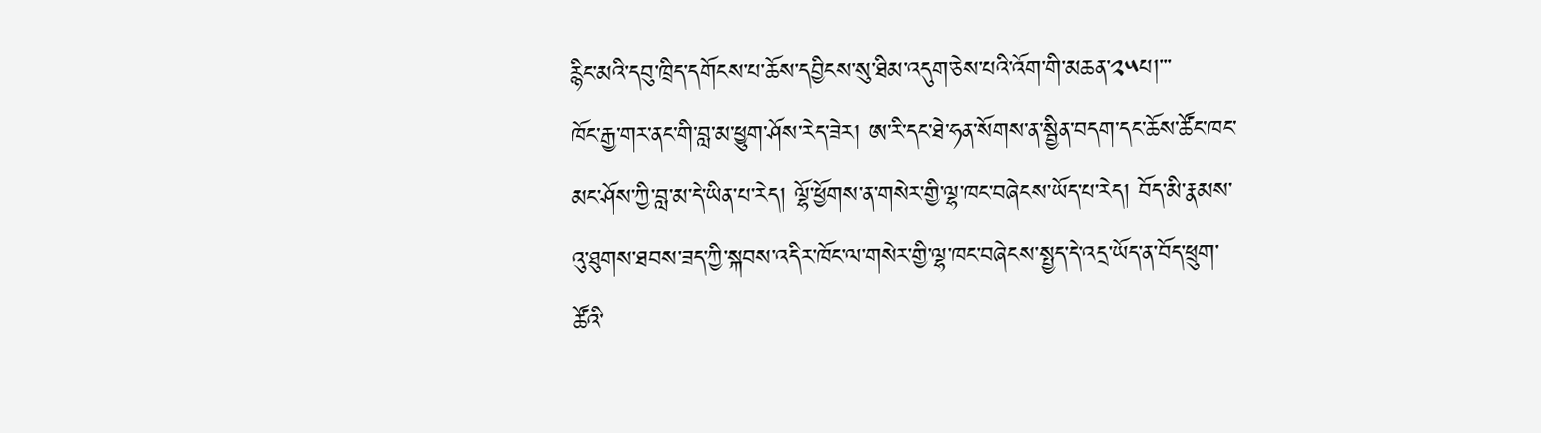རྙིང་མའི་དབུ་ཁྲིད་དགོངས་པ་ཆོས་དབྱིངས་སུ་ཐིམ་འདུག་ཅེས་པའི་འོག་གི་མཆན་༢༥པ།་་་
ཁོང་རྒྱ་གར་ནང་གི་བླ་མ་ཕྱུག་ཤོས་རེད་ཟེར། ཨ་རི་དང་ཐེ་ཧན་སོགས་ན་སྦྱིན་བདག་དང་ཆོས་ཚོང་ཁང་མང་ཤོས་ཀྱི་བླ་མ་དེ་ཡིན་པ་རེད། ལྷོ་ཕྱོགས་ན་གསེར་གྱི་ལྷ་ཁང་བཞེངས་ཡོད་པ་རེད། བོད་མི་རྣམས་འུ་ཐུགས་ཐབས་ཟད་ཀྱི་སྐབས་འདིར་ཁོང་ལ་གསེར་གྱི་ལྷ་ཁང་བཞེངས་སྤྱད་དེ་འདྲ་ཡོད་ན་བོད་ཕྲུག་ཚོའི་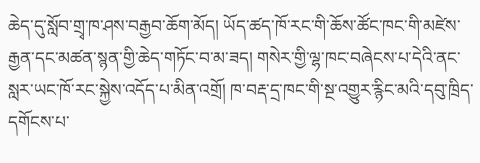ཆེད་དུ་སློབ་གྲྭ་ཁ་ཤས་བརྒྱབ་ཆོག་མོད། ཡོད་ཚད་ཁོ་རང་གི་ཆོས་ཚོང་ཁང་གི་མཛེས་རྒྱན་དང་མཚན་སྙན་གྱི་ཆེད་གཏོང་བ་མ་ཟད། གསེར་གྱི་ལྷ་ཁང་བཞེངས་པ་དེའི་ནང་སླར་ཡང་ཁོ་རང་སྐྱེས་འདོད་པ་མིན་འགྲོ། ཁ་བརྡ་དྲ་ཁང་གི་སྔ་འགྱུར་རྙིང་མའི་དབུ་ཁྲིད་དགོངས་པ་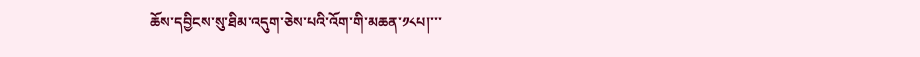ཆོས་དབྱིངས་སུ་ཐིམ་འདུག་ཅེས་པའི་འོག་གི་མཆན་༡༨པ།་་་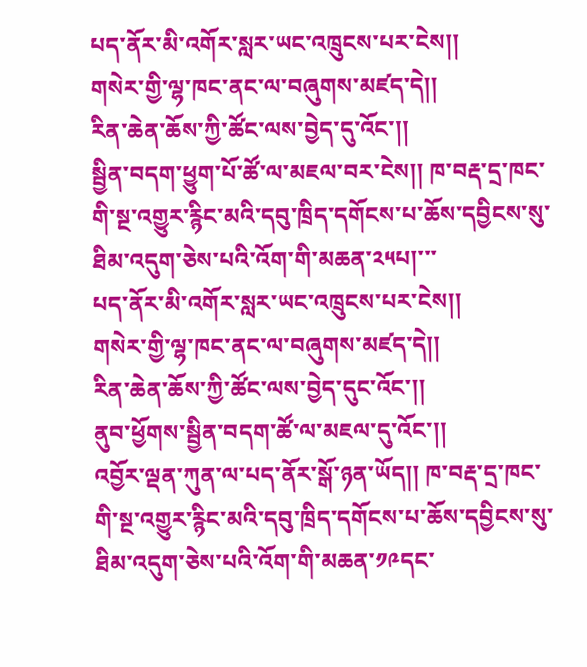པད་ནོར་མི་འགོར་སླར་ཡང་འཁྲུངས་པར་ངེས།།
གསེར་གྱི་ལྷ་ཁང་ནང་ལ་བཞུགས་མཛད་དེ།།
རིན་ཆེན་ཆོས་ཀྱི་ཚོང་ལས་བྱེད་དུ་འོང་།།
སྦྱིན་བདག་ཕྱུག་པོ་ཚོ་ལ་མཇལ་བར་ངེས།། ཁ་བརྡ་དྲ་ཁང་གི་སྔ་འགྱུར་རྙིང་མའི་དབུ་ཁྲིད་དགོངས་པ་ཆོས་དབྱིངས་སུ་ཐིམ་འདུག་ཅེས་པའི་འོག་གི་མཆན་༢༥པ།་་་
པད་ནོར་མི་འགོར་སླར་ཡང་འཁྲུངས་པར་ངེས།།
གསེར་གྱི་ལྷ་ཁང་ནང་ལ་བཞུགས་མཛད་དེ།།
རིན་ཆེན་ཆོས་ཀྱི་ཚོང་ལས་བྱེད་དུང་འོང་།།
ནུབ་ཕྱོགས་སྦྱིན་བདག་ཚོ་ལ་མཇལ་དུ་འོང་།།
འབྱོར་ལྡན་ཀུན་ལ་པད་ནོར་སྒོ་ཉན་ཡོད།། ཁ་བརྡ་དྲ་ཁང་གི་སྔ་འགྱུར་རྙིང་མའི་དབུ་ཁྲིད་དགོངས་པ་ཆོས་དབྱིངས་སུ་ཐིམ་འདུག་ཅེས་པའི་འོག་གི་མཆན་༡༩དང་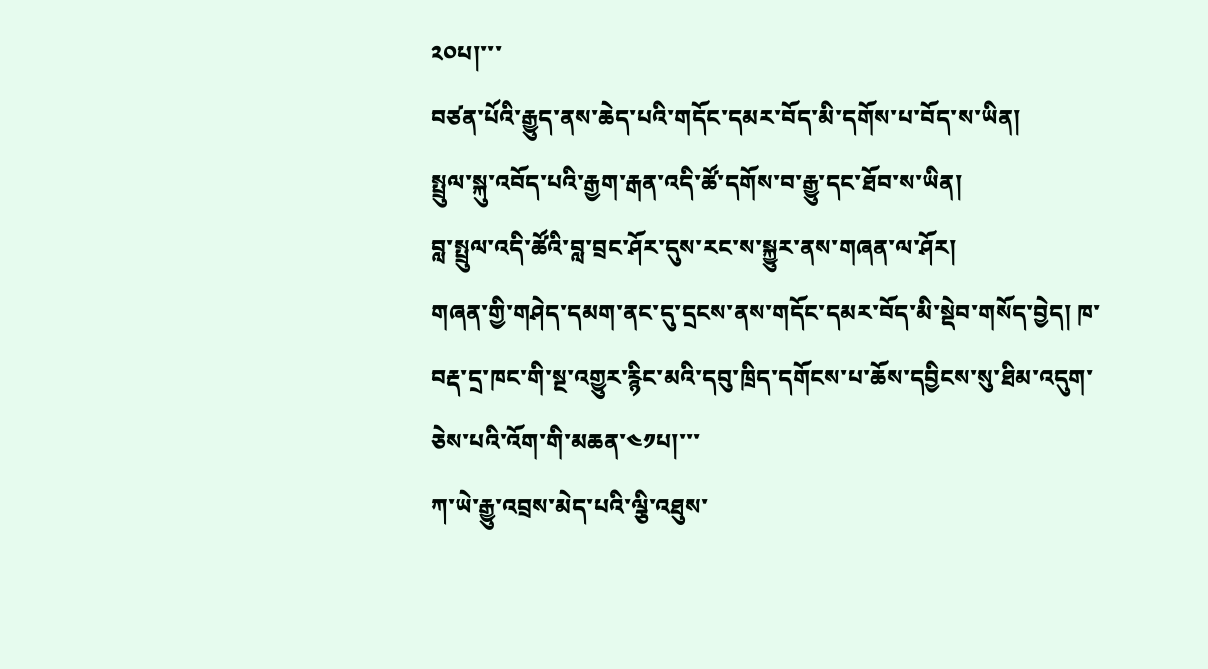༢༠པ།་་་
བཙན་པོའི་རྒྱུད་ནས་ཆེད་པའི་གདོང་དམར་བོད་མི་དགོས་པ་བོད་ས་ཡིན།
སྤྲུལ་སྐུ་འབོད་པའི་རྒྱག་རྒན་འདི་ཚོ་དགོས་བ་རྒྱུ་དང་ཐོབ་ས་ཡིན།
བླ་སྤྲུལ་འདི་ཚོའི་བླ་བྲང་ཤོར་དུས་རང་ས་སྐྱུར་ནས་གཞན་ལ་ཤོར།
གཞན་གྱི་གཤེད་དམག་ནང་དུ་དྲངས་ནས་གདོང་དམར་བོད་མི་སྡེབ་གསོད་བྱེད། ཁ་བརྡ་དྲ་ཁང་གི་སྔ་འགྱུར་རྙིང་མའི་དབུ་ཁྲིད་དགོངས་པ་ཆོས་དབྱིངས་སུ་ཐིམ་འདུག་ཅེས་པའི་འོག་གི་མཆན་༤༡པ།་་་
ཀ་ཡེ་རྒྱུ་འབྲས་མེད་པའི་ལྕི་འཐུས་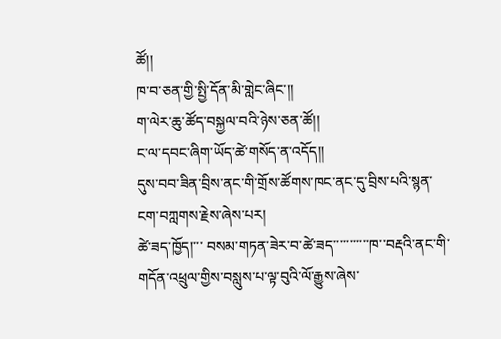ཚོ།།
ཁ་བ་ཅན་གྱི་སྤྱི་དོན་མི་གླེང་ཞིང་།།
ག་ལེར་ཆུ་ཚོད་བསྐྱལ་བའི་ཉེས་ཅན་ཚོ།།
ང་ལ་དབང་ཞིག་ཡོད་ཚེ་གསོད་ན་འདོད།།
དུས་བབ་ཟིན་བྲིས་ནང་གི་གྲོས་ཚོགས་ཁང་ནང་དུ་བྲིས་པའི་སྙན་ངག་བཀླགས་རྗེས་ཞེས་པར།
ཚེ་ཟད་ཁྱོད།་་་ བསམ་གཏན་ཟེར་བ་ཚེ་ཟད་་་་་་་་་་་ཁ་་བརྡའི་ནང་གི་གདོན་འཕྲུལ་གྱིས་བསླུས་པ་ལྟ་བུའི་ལོ་རྒྱུས་ཞེས་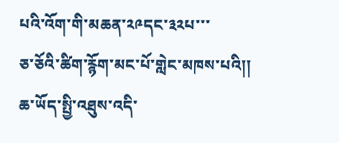པའི་འོག་གི་མཆན་༢༩དང་༣༢པ་་་
ཅ་ཅོའི་ཚིག་རྙོག་མང་པོ་གླེང་མཁས་པའི།།
ཆ་ཡོད་སྤྱི་འཐུས་འདི་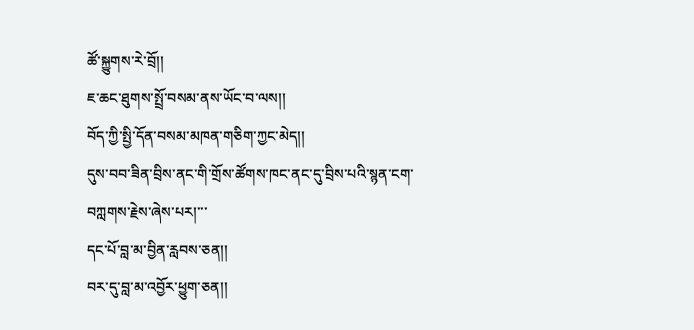ཚོ་སྐྱུགས་རེ་བྲོ།།
ཇ་ཆང་ཐུགས་སྤྲོ་བསམ་ནས་ཡོང་བ་ལས།།
བོད་ཀྱི་སྤྱི་དོན་བསམ་མཁན་གཅིག་ཀྱང་མེད།།
དུས་བབ་ཟིན་བྲིས་ནང་གི་གྲོས་ཚོགས་ཁང་ནང་དུ་བྲིས་པའི་སྙན་ངག་བཀླགས་རྗེས་ཞེས་པར།་་་
དང་པོ་བླ་མ་བྱིན་རླབས་ཅན།།
བར་དུ་བླ་མ་འབྱོར་ཕྱུག་ཅན།།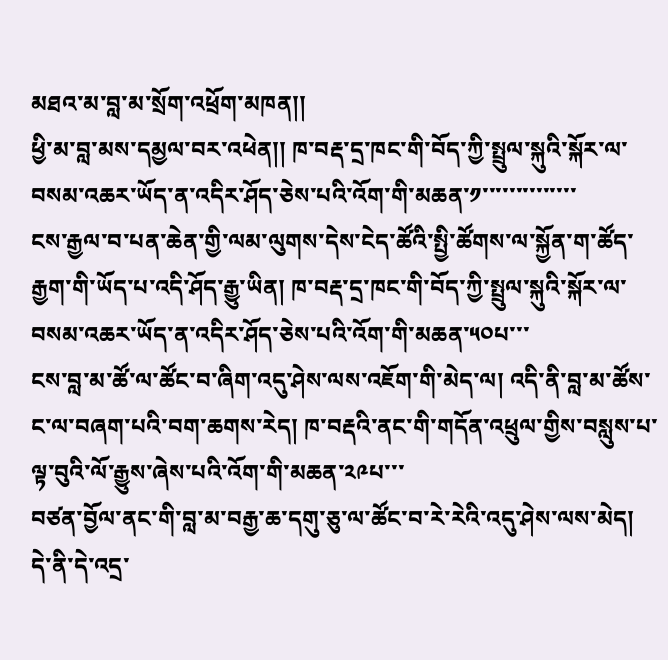མཐའ་མ་བླ་མ་སྲོག་འཕྲོག་མཁན།།
ཕྱི་མ་བླ་མས་དམྱལ་བར་འཕེན།། ཁ་བརྡ་དྲ་ཁང་གི་བོད་ཀྱི་སྤྲུལ་སྐུའི་སྐོར་ལ་བསམ་འཆར་ཡོད་ན་འདིར་ཤོད་ཅེས་པའི་འོག་གི་མཆན་༡་་་་་་་་་་་་་་
ངས་རྒྱལ་བ་པན་ཆེན་གྱི་ལམ་ལུགས་དེས་ངེད་ཚོའི་སྤྱི་ཚོགས་ལ་སྐྱོན་ག་ཚོད་རྒྱག་གི་ཡོད་པ་འདི་ཤོད་རྒྱུ་ཡིན། ཁ་བརྡ་དྲ་ཁང་གི་བོད་ཀྱི་སྤྲུལ་སྐུའི་སྐོར་ལ་བསམ་འཆར་ཡོད་ན་འདིར་ཤོད་ཅེས་པའི་འོག་གི་མཆན་༥༠པ་་་
ངས་བླ་མ་ཚོ་ལ་ཚོང་བ་ཞིག་འདུ་ཤེས་ལས་འཇོག་གི་མེད་ལ། འདི་ནི་བླ་མ་ཚོས་ང་ལ་བཞག་པའི་བག་ཆགས་རེད། ཁ་བརྡའི་ནང་གི་གདོན་འཕྲུལ་གྱིས་བསླུས་པ་ལྟ་བུའི་ལོ་རྒྱུས་ཞེས་པའི་འོག་གི་མཆན་༢༩པ་་་
བཙན་བྱོལ་ནང་གི་བླ་མ་བརྒྱ་ཆ་དགུ་ཅུ་ལ་ཚོང་བ་རེ་རེའི་འདུ་ཤེས་ལས་མེད། དེ་ནི་དེ་འདྲ་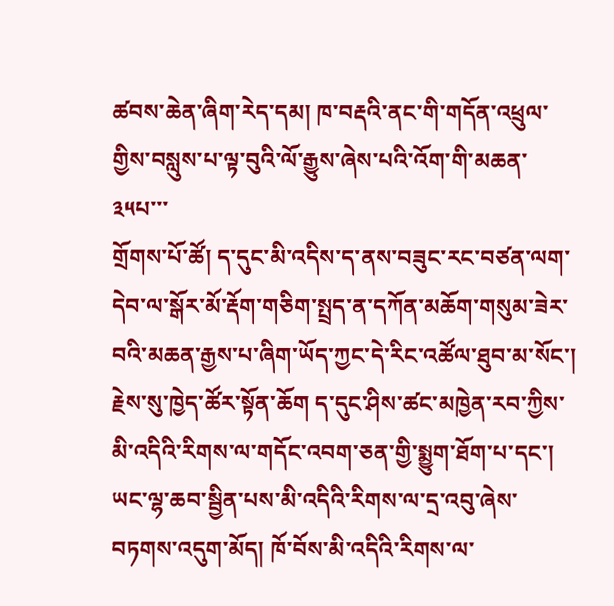ཚབས་ཆེན་ཞིག་རེད་དམ། ཁ་བརྡའི་ནང་གི་གདོན་འཕྲུལ་གྱིས་བསླུས་པ་ལྟ་བུའི་ལོ་རྒྱུས་ཞེས་པའི་འོག་གི་མཆན་༣༥པ་་་
གྲོགས་པོ་ཚོ། ད་དུང་མི་འདིས་ད་ནས་བཟུང་རང་བཙན་ལག་དེབ་ལ་སྒོར་མོ་རྡོག་གཅིག་སྤྲད་ན་དཀོན་མཆོག་གསུམ་ཟེར་བའི་མཆན་རྒྱས་པ་ཞིག་ཡོད་ཀྱང་དེ་རིང་འཚོལ་ཐུབ་མ་སོང་། རྗེས་སུ་ཁྱེད་ཚོར་སྟོན་ཆོག ད་དུང་ཤིས་ཚང་མཁྱེན་རབ་ཀྱིས་མི་འདིའི་རིགས་ལ་གདོང་འབག་ཅན་གྱི་སྨྱུག་ཐོག་པ་དང་། ཡང་ལྷ་ཆབ་སྦྱིན་པས་མི་འདིའི་རིགས་ལ་དྲ་འབུ་ཞེས་བཏགས་འདུག་མོད། ཁོ་བོས་མི་འདིའི་རིགས་ལ་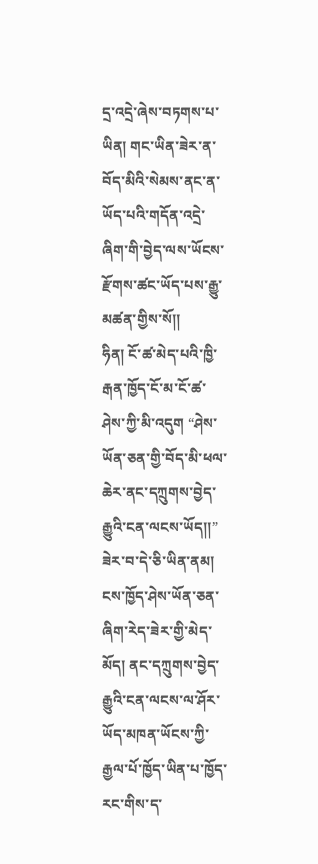དྲ་འདྲེ་ཞེས་བཏགས་པ་ཡིན། གང་ཡིན་ཟེར་ན་བོད་མིའི་སེམས་ནང་ན་ཡོད་པའི་གདོན་འདྲེ་ཞིག་གི་བྱེད་ལས་ཡོངས་རྫོགས་ཚང་ཡོད་པས་རྒྱུ་མཚན་གྱིས་སོ།།
ཧིན། ངོ་ཚ་མེད་པའི་ཁྱི་རྒན་ཁྱོད་ངོ་མ་ངོ་ཚ་ཤེས་ཀྱི་མི་འདུག “ཤེས་ཡོན་ཅན་གྱི་བོད་མི་ཕལ་ཆེར་ནང་དཀྲུགས་བྱེད་རྒྱུའི་ངན་ལངས་ཡོད།།” ཟེར་བ་དེ་ཅི་ཡིན་ནམ། ངས་ཁྱོད་ཤེས་ཡོན་ཅན་ཞིག་རེད་ཟེར་གྱི་མེད་མོད། ནང་དཀྲུགས་བྱེད་རྒྱུའི་ངན་ལངས་ལ་ཤོར་ཡོད་མཁན་ཡོངས་ཀྱི་རྒྱལ་པོ་ཁྱོད་ཡིན་པ་ཁྱོད་རང་གིས་ད་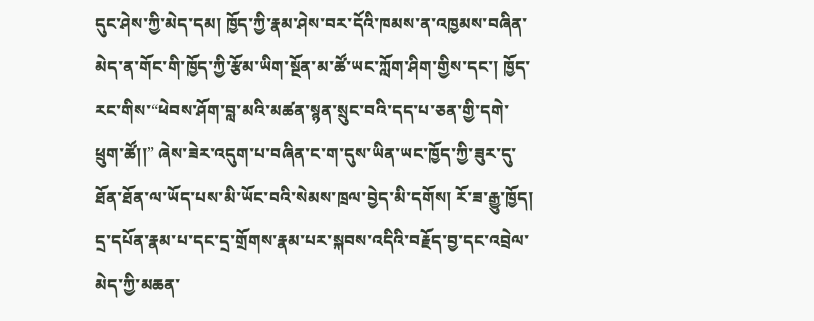དུང་ཤེས་ཀྱི་མེད་དམ། ཁྱོད་ཀྱི་རྣམ་ཤེས་བར་དོའི་ཁམས་ན་འཁྱམས་བཞིན་མེད་ན་གོང་གི་ཁྱོད་ཀྱི་རྩོམ་ཡིག་སྔོན་མ་ཚོ་ཡང་ཀློག་ཤིག་གྱིས་དང་། ཁྱོད་རང་གིས་“ཕེབས་ཤོག་བླ་མའི་མཚན་སྙན་སྲུང་བའི་དད་པ་ཅན་གྱི་དགེ་ཕྲུག་ཚོ།།” ཞེས་ཟེར་འདུག་པ་བཞིན་ང་ག་དུས་ཡིན་ཡང་ཁྱོད་ཀྱི་ཟུར་དུ་ཐོན་ཐོན་ལ་ཡོད་པས་མི་ཡོང་བའི་སེམས་ཁྲལ་བྱེད་མི་དགོས། རོ་ཟ་རྒྱུ་ཁྱོད།
དྲ་དཔོན་རྣམ་པ་དང་དྲ་གྲོགས་རྣམ་པར་སྐབས་འདིའི་བརྗོད་བྱ་དང་འབྲེལ་མེད་ཀྱི་མཆན་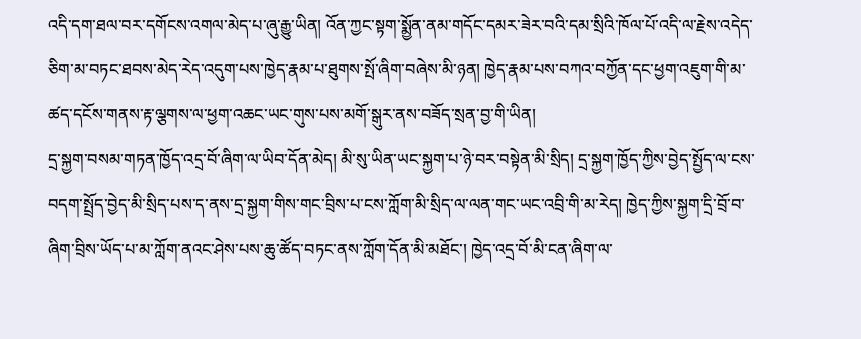འདི་དག་ཐལ་བར་དགོངས་འགལ་མེད་པ་ཞུ་རྒྱུ་ཡིན། འོན་ཀྱང་སྟག་སྨྱོན་ནམ་གདོང་དམར་ཟེར་བའི་དམ་སྲིའི་ཁོལ་པོ་འདི་ལ་རྗེས་འདེད་ཅིག་མ་བཏང་ཐབས་མེད་རེད་འདུག་པས་ཁྱེད་རྣམ་པ་ཐུགས་སྤོ་ཞིག་བཞེས་མི་ཉན། ཁྱེད་རྣམ་པས་བཀའ་བཀྱོན་དང་ཕྱག་འཇུག་གི་མ་ཚད་དངོས་གནས་རྟ་ལྕགས་ལ་ཕྱག་འཆང་ཡང་གུས་པས་མགོ་སྒུར་ནས་བཟོད་སྲན་བྱ་གི་ཡིན།
དྲ་སྐྱག་བསམ་གཏན་ཁྱོད་འདྲ་བོ་ཞིག་ལ་ཡིབ་དོན་མེད། མི་སུ་ཡིན་ཡང་སྐྱག་པ་ཉེ་བར་བསྟེན་མི་སྲིད། དྲ་སྐྱག་ཁྱོད་ཀྱིས་བྱེད་སྤྱོད་ལ་ངས་བདག་སྤྲོད་བྱེད་མི་སྲིད་པས་ད་ནས་དྲ་སྐྱག་གིས་གང་བྲིས་པ་ངས་ཀློག་མི་སྲིད་ལ་ལན་གང་ཡང་འབྲི་གི་མ་རེད། ཁྱེད་ཀྱིས་སྐྱག་དྲི་བྲོ་བ་ཞིག་བྲིས་ཡོད་པ་མ་ཀློག་ནའང་ཤེས་པས་ཆུ་ཚོད་བཏང་ནས་ཀློག་དོན་མི་མཐོང་། ཁྱེད་འདྲ་བོ་མི་ངན་ཞིག་ལ་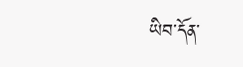ཡིབ་དོན་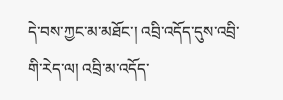དེ་བས་ཀྱང་མ་མཐོང་། འབྲི་འདོད་དུས་འབྲི་གི་རེད་ལ། འབྲི་མ་འདོད་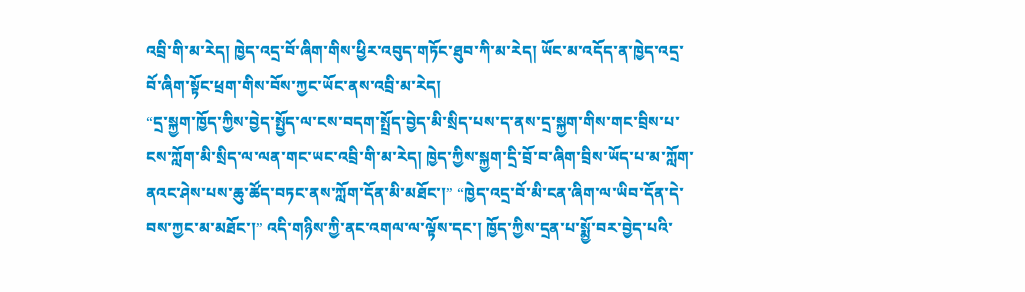འབྲི་གི་མ་རེད། ཁྱེད་འདྲ་བོ་ཞིག་གིས་ཕྱིར་འབུད་གཏོང་ཐུབ་ཀི་མ་རེད། ཡོང་མ་འདོད་ན་ཁྱེད་འདྲ་བོ་ཞིག་སྟོང་ཕྲག་གིས་བོས་ཀྱང་ཡོང་ནས་འབྲི་མ་རེད།
“དྲ་སྐྱག་ཁྱོད་ཀྱིས་བྱེད་སྤྱོད་ལ་ངས་བདག་སྤྲོད་བྱེད་མི་སྲིད་པས་ད་ནས་དྲ་སྐྱག་གིས་གང་བྲིས་པ་ངས་ཀློག་མི་སྲིད་ལ་ལན་གང་ཡང་འབྲི་གི་མ་རེད། ཁྱེད་ཀྱིས་སྐྱག་དྲི་བྲོ་བ་ཞིག་བྲིས་ཡོད་པ་མ་ཀློག་ནའང་ཤེས་པས་ཆུ་ཚོད་བཏང་ནས་ཀློག་དོན་མི་མཐོང་།” “ཁྱེད་འདྲ་བོ་མི་ངན་ཞིག་ལ་ཡིབ་དོན་དེ་བས་ཀྱང་མ་མཐོང་།” འདི་གཉིས་ཀྱི་ནང་འགལ་ལ་ལྟོས་དང་། ཁྱོད་ཀྱིས་དྲན་པ་སྨྱོ་བར་བྱེད་པའི་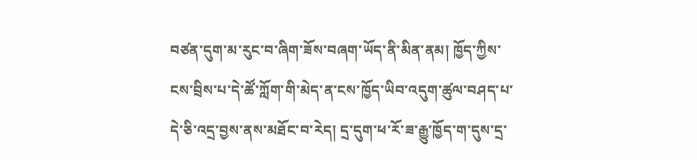བཙན་དུག་མ་རུང་བ་ཞིག་ཟོས་བཞག་ཡོད་ནི་མིན་ནམ། ཁྱོད་ཀྱིས་ངས་བྲིས་པ་དེ་ཚོ་ཀློག་གི་མེད་ན་ངས་ཁྱོད་ཡིབ་འདུག་ཚུལ་བཤད་པ་དེ་ཅི་འདྲ་བྱས་ནས་མཐོང་བ་རེད། དྲ་དུག་ཕ་རོ་ཟ་རྒྱུ་ཁྱོད་ག་དུས་དྲ་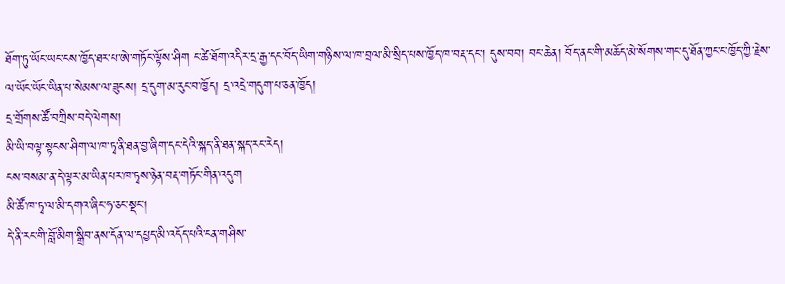ཐོག་ཏུ་ཡོང་ཡང་ངས་ཁྱོད་ཐར་པ་ཨེ་གཏོང་ལྟོས་ཤིག ང་ཚེ་ཐོག་འདིར་དྲ་རྒྱ་དང་བོད་ཡིག་གཉིས་ལ་ཁ་བྲལ་མི་སྲིད་པས་ཁྱོད་ཁ་བརྡ་དང་། དུས་བབ། བང་ཆེན། བོད་ནང་གི་མཆོད་མེ་སོགས་གང་དུ་ཐོན་ཀྱང་ང་ཁྱོད་ཀྱི་རྗེས་ལ་ཡོང་ཡོང་ཡིན་པ་སེམས་ལ་ཟུངས། དྲ་དུག་མ་རུང་བ་ཁྱོད། དྲ་འདྲེ་གདུག་པ་ཅན་ཁྱོད།
དྲ་གྲོགས་ཚོ་བཀྲིས་བདེ་ལེགས།
མི་ཡི་བལྟ་སྟངས་ཤིག་ལ་ཁ་ཏྭ་ནི་ཐན་བྱ་ཞིག་དང་དེའི་སྐད་ནི་ཐན་སྐད་རང་རེད།
ངས་བསམ་ན་དེ་ལྟར་མ་ཡིན་པར་ཁ་ཏྭས་ཉེན་བརྡ་གཏོང་གིན་འདུག
མི་ཚོ་ཁ་ཏྭ་ལ་མི་དགའ་ཞིང་ཧ་ཅང་སྡང།
དེ་ནི་རང་གི་བློ་མིག་སྒྲིབ་ནས་དོན་ལ་དཔྱད་མི་འདོད་པའི་ངན་གཤིས་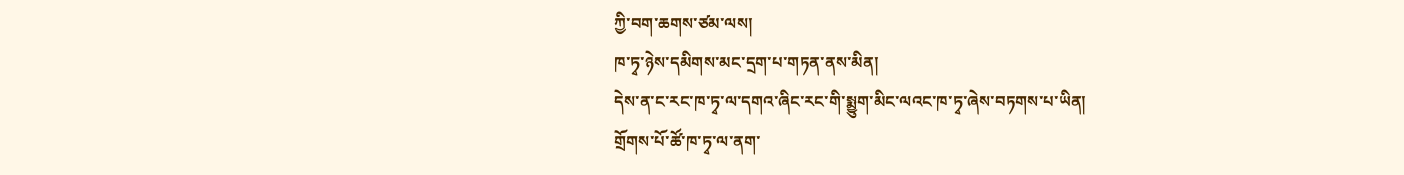ཀྱི་བག་ཆགས་ཙམ་ལས།
ཁ་ཏྭ་ཉེས་དམིགས་མང་དྲག་པ་གཏན་ནས་མིན།
དེས་ན་ང་རང་ཁ་ཏྭ་ལ་དགའ་ཞིང་རང་གི་སྨྱུག་མིང་ལའང་ཁ་ཏྭ་ཞེས་བཏགས་པ་ཡིན།
གྲོགས་པོ་ཚོ་ཁ་ཏྭ་ལ་ནག་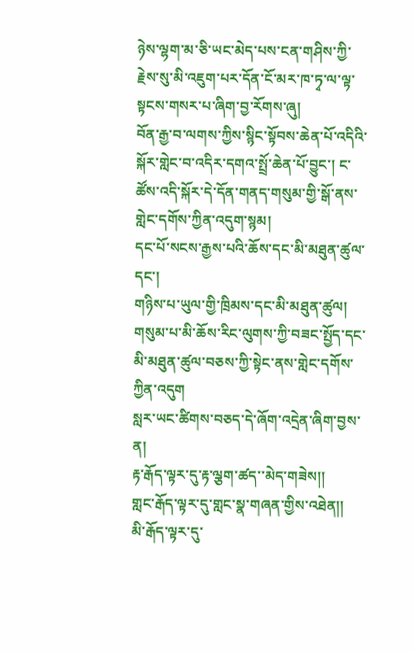ཉེས་ལྷག་མ་ཅི་ཡང་མེད་པས་ངན་གཤིས་ཀྱི་རྗེས་སུ་མི་འཇུག་པར་དོན་ངོ་མར་ཁ་ཏྭ་ལ་ལྟ་སྟངས་གསར་པ་ཞིག་བྱ་རོགས་ཞུ།
བོན་རྒྱ་བ་ལགས་ཀྱིས་སྙིང་སྟོབས་ཆེན་པོ་འདིའི་སྐོར་གླེང་བ་འདིར་དགའ་སྤྲོ་ཆེན་པོ་བྱུང་། ང་ཚོས་འདི་སྐོར་དེ་དོན་གནད་གསུམ་གྱི་སྒོ་ནས་གླེང་དགོས་ཀྱིན་འདུག་སྙམ།
དང་པོ་སངས་རྒྱས་པའི་ཆོས་དང་མི་མཐུན་ཚུལ་དང་།
གཉིས་པ་ཡུལ་གྱི་ཁྲིམས་དང་མི་མཐུན་ཚུལ།
གསུམ་པ་མི་ཆོས་རིང་ལུགས་ཀྱི་བཟང་སྤྱོད་དང་མི་མཐུན་ཚུལ་བཅས་ཀྱི་སྟེང་ནས་གླེང་དགོས་ཀྱིན་འདུག
སླར་ཡང་ཚིགས་བཅད་དེ་ཞོག་འདྲེན་ཞིག་བྱས་ན།
རྟ་རྒོད་ལྟར་དུ་རྟ་ལྕག་ཚད་་མེད་གཟེས།།
གླང་རྒོད་ལྟར་དུ་གླང་སྣ་གཞན་གྱིས་འཐེན།།
མི་རྒོད་ལྟར་དུ་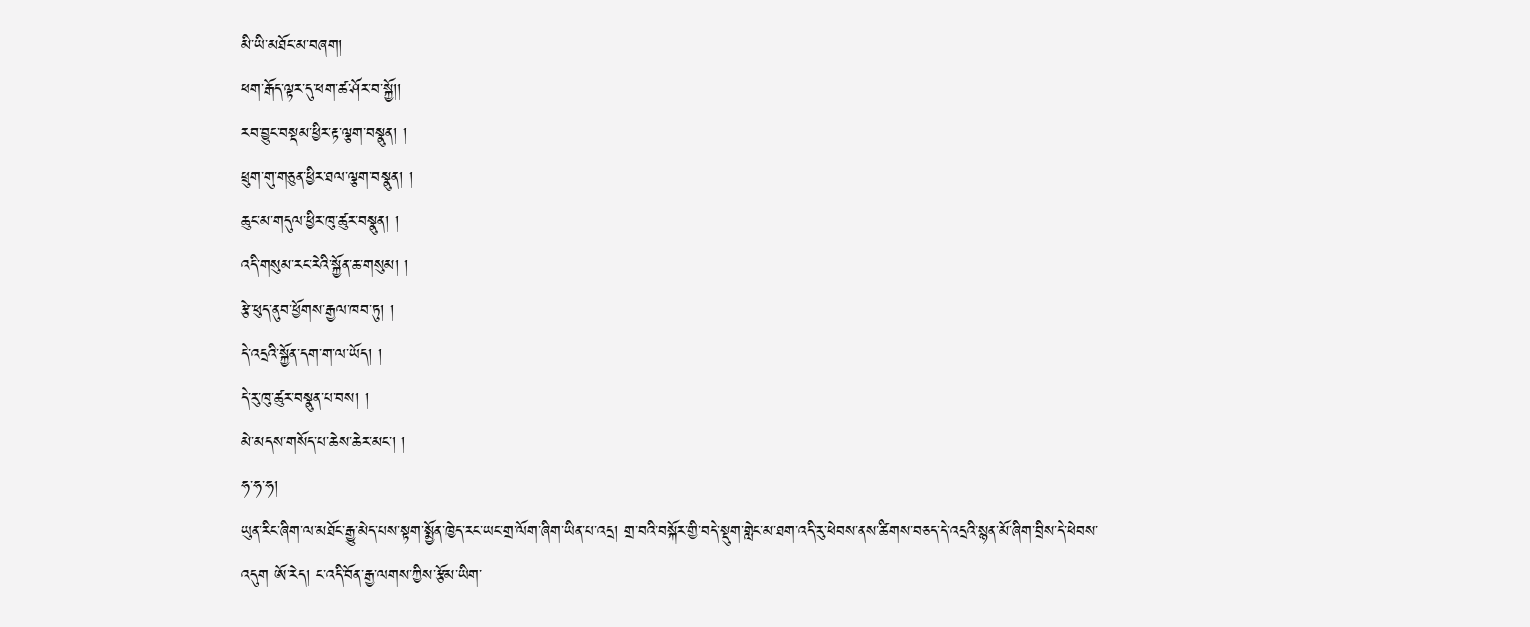མི་ཡི་མཐོང་མ་བཞག།
ཕག་རྒོད་ལྟར་དུ་ཕག་ཚ་ཤོར་བ་སྐྱོ།།
རབ་བྱུང་བསྡམ་ཕྱིར་རྟ་ལྕག་བསྣུན། །
ཕྲུག་གུ་གཅུན་ཕྱིར་ཐལ་ལྕག་བསྣུན། །
ཆུང་མ་གདུལ་ཕྱིར་ཁུ་ཚུར་བསྣུན། །
འདི་གསུམ་རང་རེའི་སྐྱོན་ཆ་གསུམ། །
རྩེ་ཕུད་ནུབ་ཕྱོགས་རྒྱལ་ཁབ་ཏུ། །
དེ་འདྲའི་སྐྱོན་དག་ག་ལ་ཡོད། །
དེ་རུ་ཁུ་ཚུར་བསྣུན་པ་བས། །
མེ་མདས་གསོད་པ་ཆེས་ཆེར་མང་། །
ཧ་ཧ་ཧ།
ཡུན་རིང་ཞིག་ལ་མཐོང་རྒྱུ་མེད་པས་སྟག་སྨྱོན་ཁྱེད་རང་ཡང་གྲ་ལོག་ཞིག་ཡིན་པ་འདྲ། གྲ་བའི་བསྐོར་གྱི་བདེ་སྡུག་གླེང་མ་ཐག་འདི་རུ་ཕེབས་ནས་ཚིགས་བཅད་དེ་འདྲའི་སྙན་མོ་ཞིག་བྲིས་དེ་ཕེབས་འདུག ཨོ་རེད། ང་འདི་བོན་རྒྱ་ལགས་ཀྱིས་རྩོམ་ཡིག་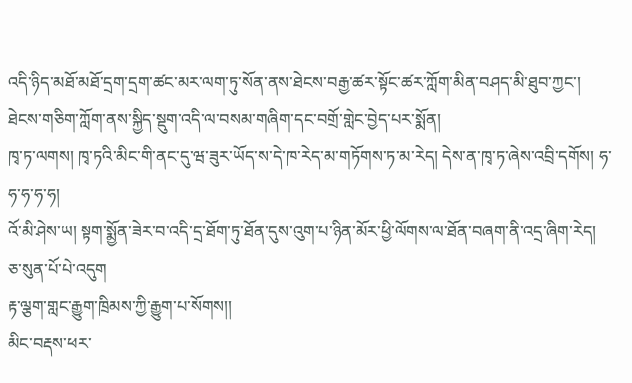འདི་ཉིད་མཐོ་མཐོ་དྲག་དྲག་ཚང་མར་ལག་ཏུ་སོན་ནས་ཐེངས་བརྒྱ་ཚར་སྟོང་ཚར་ཀློག་མིན་བཤད་མི་ཐུབ་ཀྱང་། ཐེངས་གཅིག་ཀློག་ནས་སྐྱིད་སྡུག་འདི་ལ་བསམ་གཞིག་དང་བགྲོ་གླེང་བྱེད་པར་སྨོན།
ཁྭ་ཏ་ལགས། ཁྭ་ཏའི་མིང་གི་ནང་དུ་ཝ་ཟུར་ཡོད་ས་དེ་ཁ་རེད་མ་གཏོགས་ཏ་མ་རེད། དེས་ན་ཁྭ་ཏ་ཞེས་འབྲི་དགོས། ཧ་ཧ་ཧ་ཧ་ཧ།
འོ་མི་ཤེས་ཡ། སྟག་སྨྱོན་ཟེར་བ་འདི་དྲ་ཐོག་ཏུ་ཐོན་དུས་འུག་པ་ཉིན་མོར་ཕྱི་ལོགས་ལ་ཐོན་བཞག་ནི་འདྲ་ཞིག་རེད། ཅ་སུན་པོ་པེ་འདུག
རྟ་ལྕག་གླང་རྒྱུག་ཁྲིམས་ཀྱི་རྒྱུག་པ་སོགས།།
མིང་བརྡས་ཕར་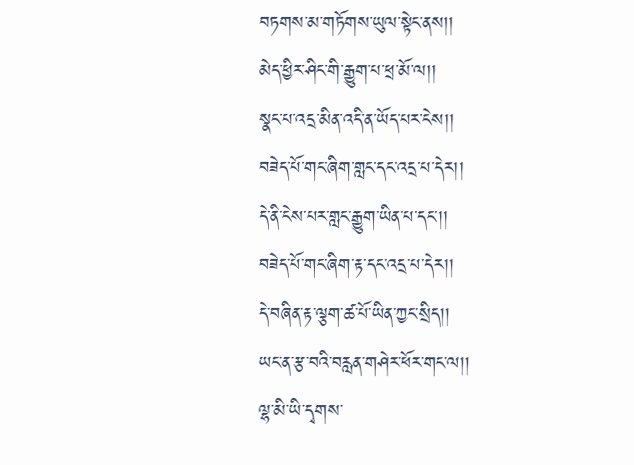བཏགས་མ་གཏོགས་ཡུལ་སྟེང་ནས།།
མེད་ཕྱིར་ཤིང་གི་རྒྱུག་པ་ཕྲ་མོ་ལ།།
སྣང་པ་འདྲ་མིན་འདི་ན་ཡོད་པར་ངེས།།
བཟེད་པོ་གང་ཞིག་གླང་དང་འདྲ་པ་དེར།།
དེ་ནི་ངེས་པར་གླང་རྒྱུག་ཡིན་པ་དང་།།
བཟེད་པོ་གང་ཞིག་རྟ་དང་འདྲ་པ་དེར།།
དེ་བཞིན་རྟ་ལྕག་ཚ་པོ་ཡིན་ཀྱང་སྲིད།།
ཡང་ན་རྩ་བའི་བརླན་གཤེར་ཕོར་གང་ལ།།
ལྷ་མི་ཡི་དྭགས་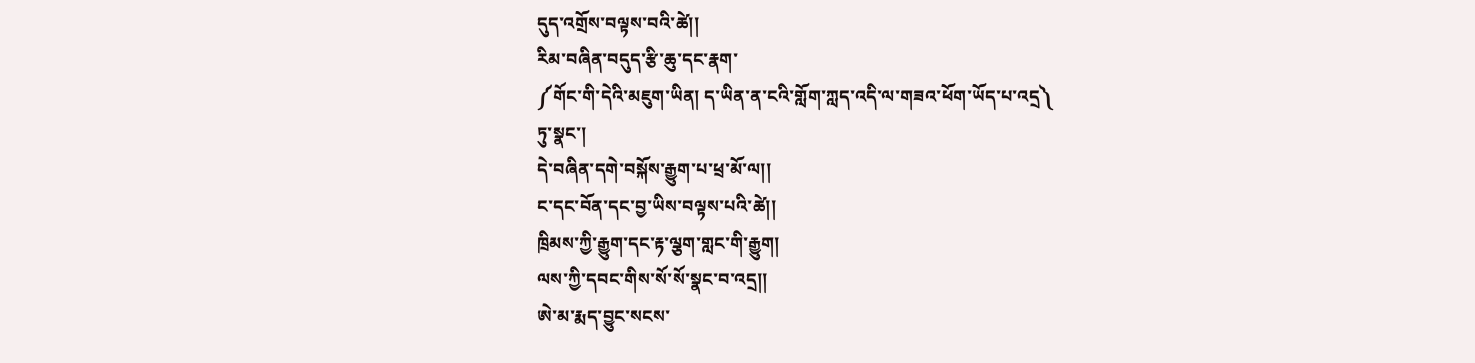དུད་འགྲོས་བལྟས་བའི་ཚེ།།
རིམ་བཞིན་བདུད་རྩི་ཆུ་དང་རྣག་
༼གོང་གི་དེའི་མཇུག་ཡིན། ད་ཡིན་ན་ངའི་གློག་ཀླད་འདི་ལ་གཟའ་ཕོག་ཡོད་པ་འདྲ༽
ཏུ་སྣང་།
དེ་བཞིན་དགེ་བསྐོས་རྒྱུག་པ་ཕྲ་མོ་ལ།།
ང་དང་བོན་དང་བྱ་ཡིས་བལྟས་པའི་ཚེ།།
ཁྲིམས་ཀྱི་རྒྱུག་དང་རྟ་ལྕག་གླང་གི་རྒྱུག།
ལས་ཀྱི་དབང་གིས་སོ་སོ་སྣང་བ་འདྲ།།
ཨེ་མ་རྨད་བྱུང་སངས་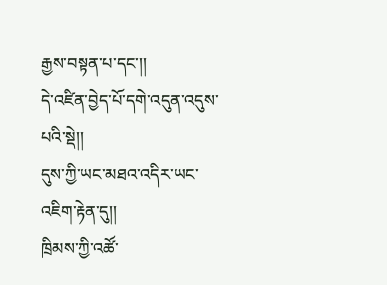རྒྱས་བསྟན་པ་དང་།།
དེ་འཛིན་བྱེད་པོ་དགེ་འདུན་འདུས་པའི་སྡེ།།
དུས་ཀྱི་ཡང་མཐའ་འདིར་ཡང་འཇིག་རྟེན་དུ།།
ཁྲིམས་ཀྱི་འཚོ་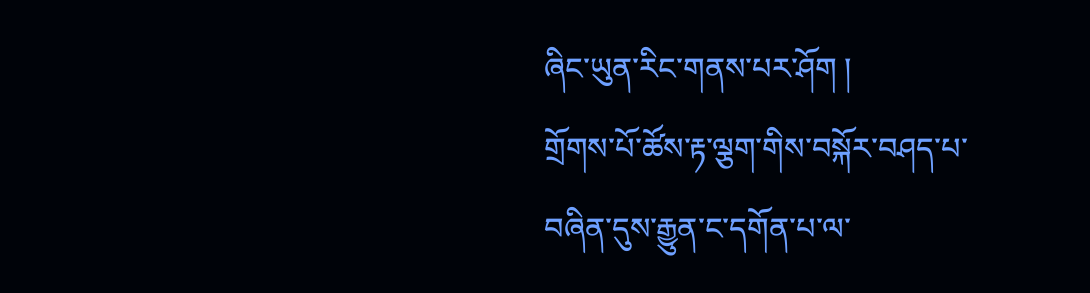ཞིང་ཡུན་རིང་གནས་པར་ཤོག །
གྲོགས་པོ་ཚོས་རྟ་ལྕག་གིས་བསྐོར་བཤད་པ་བཞིན་དུས་རྒྱུན་ང་དགོན་པ་ལ་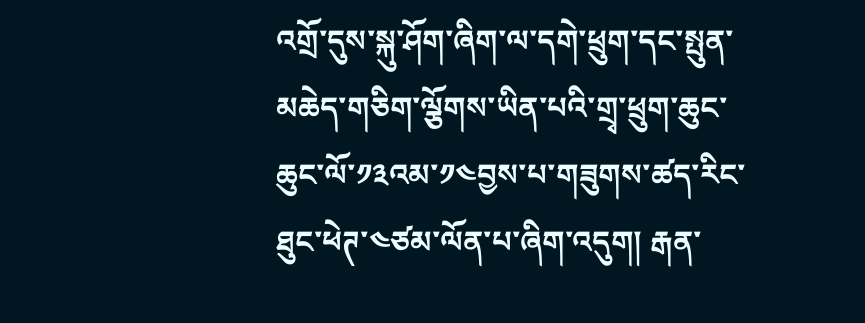འགྲོ་དུས་སྐུ་ཤོག་ཞིག་ལ་དགེ་ཕྲུག་དང་སྤུན་མཆེད་གཅིག་ལྕོགས་ཡིན་པའི་གྲྭ་ཕྲུག་ཆུང་ཆུང་ལོ་༡༣འམ་༡༤བྱས་པ་གཟུགས་ཚད་རིང་ཐུང་ཕེཊ་༤ཙམ་ལོན་པ་ཞིག་འདུག། རྒན་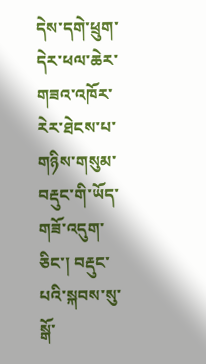དེས་དགེ་ཕྲུག་དེར་ཕལ་ཆེར་གཟའ་འཁོར་རེར་ཐེངས་པ་གཉིས་གསུམ་བརྡུང་གི་ཡོད་གཟོ་འདུག་ཅིང་། བརྡུང་པའི་སྐབས་སུ་སྒོ་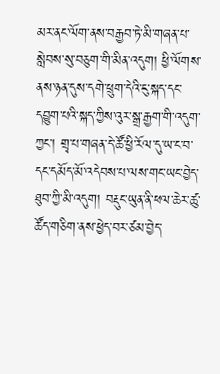མར་ནང་ལོག་ནས་བརྒྱབ་ཏེ་མི་གཞན་པ་སླེབས་སུ་བཅུག་གི་མིན་འདུག། ཕྱི་ལོགས་ནས་ཉན་དུས་དགེ་ཕྲུག་དེའི་ངུ་སྐད་དང་དབྱུག་པའི་སྐད་ཀྱིས་འུར་སྒྲ་རྒྱག་གི་འདུག་ཀྱང་། གྲྭ་པ་གཞན་དེ་ཚོ་ཕྱི་རོལ་དུ་ཡ་ང་བ་དང་དམོད་མོ་འདེབས་པ་ལས་གང་ཡང་བྱེད་ཐུབ་ཀྱི་མི་འདུག། བརྡུང་ཡུན་ནི་ཕལ་ཆེར་ཚུ་ཚོད་གཅིག་ནས་ཕྱེད་བར་ཙམ་བྱེད་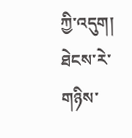ཀྱི་འདུག། ཐེངས་རེ་གཉིས་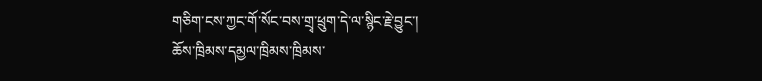གཅིག་ངས་ཀྱང་གོ་སོང་བས་གྲྭ་ཕྲུག་དེ་ལ་སྙིང་རྗེ་བྱུང་།
ཆོས་ཁྲིམས་དམྱལ་ཁྲིམས་ཁྲིམས་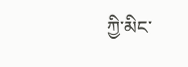ཀྱི་མིང་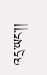འདྲ་ཡང་།།